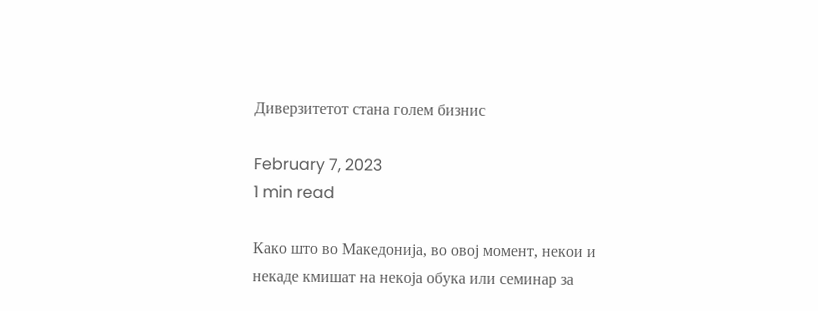Диверзитетот стана голем бизнис

February 7, 2023
1 min read

Како што во Македонија, во овој момент, некои и некаде кмишат на некоја обука или семинар за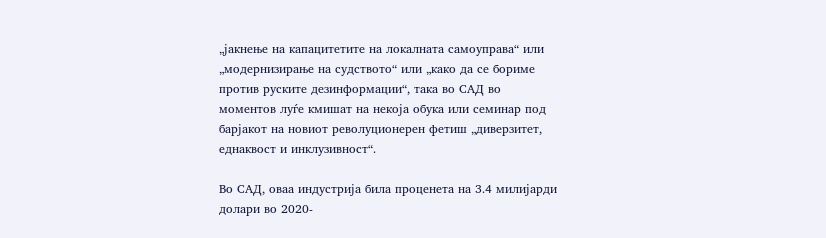„јакнење на капацитетите на локалната самоуправа“ или „модернизирање на судството“ или „како да се бориме против руските дезинформации“, така во САД во моментов луѓе кмишат на некоја обука или семинар под барјакот на новиот револуционерен фетиш „диверзитет, еднаквост и инклузивност“.

Во САД, оваа индустрија била проценета на 3.4 милијарди долари во 2020-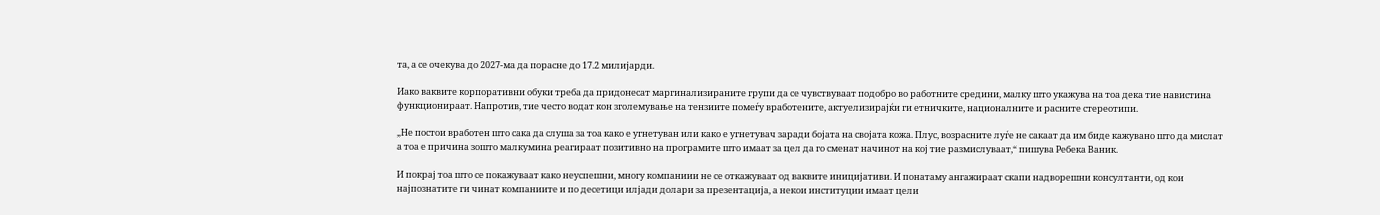та, а се очекува до 2027-ма да порасне до 17.2 милијарди.

Иако ваквите корпоративни обуки треба да придонесат маргинализираните групи да се чувствуваат подобро во работните средини, малку што укажува на тоа дека тие навистина функционираат. Напротив, тие често водат кон зголемување на тензиите помеѓу вработените, актуелизирајќи ги етничките, националните и расните стереотипи.

„Не постои вработен што сака да слуша за тоа како е угнетуван или како е угнетувач заради бојата на својата кожа. Плус, возрасните луѓе не сакаат да им биде кажувано што да мислат а тоа е причина зошто малкумина реагираат позитивно на програмите што имаат за цел да го сменат начинот на кој тие размислуваат,“ пишува Ребека Ваник.

И покрај тоа што се покажуваат како неуспешни, многу компаниии не се откажуваат од ваквите иницијативи. И понатаму ангажираат скапи надворешни консултанти, од кои најпознатите ги чинат компаниите и по десетици илјади долари за презентација, а некои институции имаат цели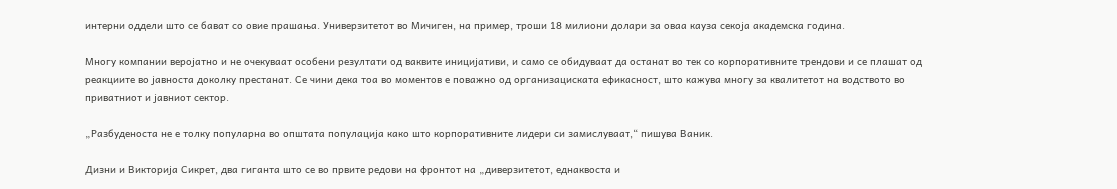интерни оддели што се бават со овие прашања. Универзитетот во Мичиген, на пример, троши 18 милиони долари за оваа кауза секоја академска година.

Многу компании веројатно и не очекуваат особени резултати од ваквите иницијативи, и само се обидуваат да останат во тек со корпоративните трендови и се плашат од реакциите во јавноста доколку престанат. Се чини дека тоа во моментов е поважно од организациската ефикасност, што кажува многу за квалитетот на водството во приватниот и јавниот сектор.

„Разбуденоста не е толку популарна во општата популација како што корпоративните лидери си замислуваат,“ пишува Ваник.

Дизни и Викторија Сикрет, два гиганта што се во првите редови на фронтот на „диверзитетот, еднаквоста и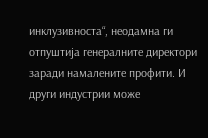инклузивноста“, неодамна ги отпуштија генералните директори заради намалените профити. И други индустрии може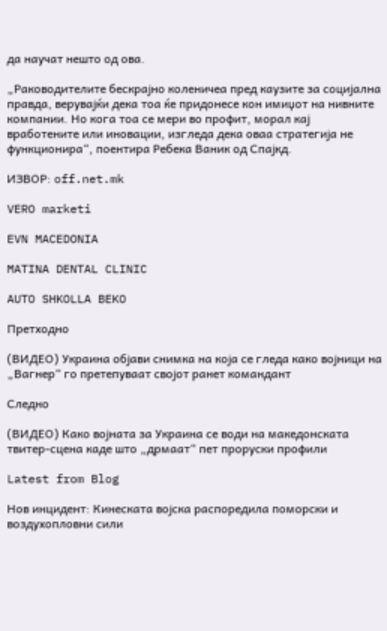да научат нешто од ова.

„Раководителите бескрајно коленичеа пред каузите за социјална правда, верувајќи дека тоа ќе придонесе кон имиџот на нивните компании. Но кога тоа се мери во профит, морал кај вработените или иновации, изгледа дека оваа стратегија не функционира“, поентира Ребека Ваник од Спајкд.

ИЗВОР: off.net.mk

VERO marketi

EVN MACEDONIA

MATINA DENTAL CLINIC

AUTO SHKOLLA BEKO

Претходно

(ВИДЕО) Украина објави снимка на која се гледа како војници на „Вагнер“ го претепуваат својот ранет командант

Следно

(ВИДЕО) Како војната за Украина се води на македонската твитер-сцена каде што „дрмаат“ пет проруски профили

Latest from Blog

Нов инцидент: Кинеската војска распоредила поморски и воздухопловни сили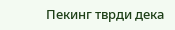Пекинг тврди дека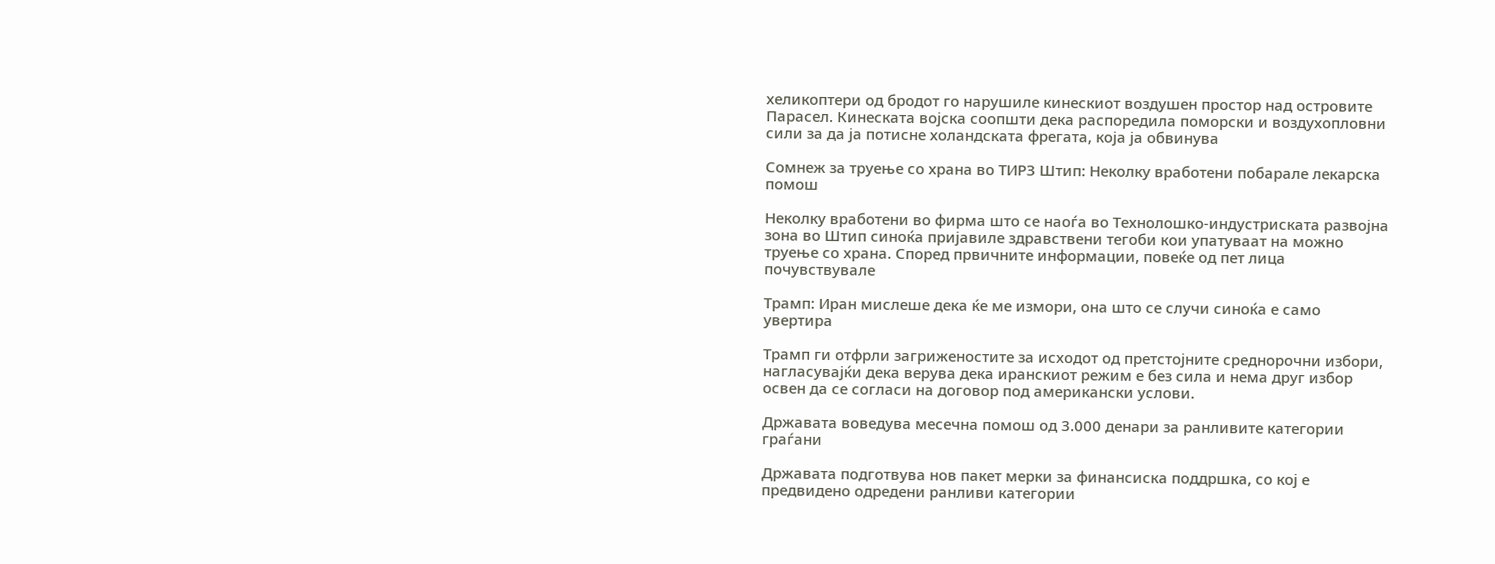хеликоптери од бродот го нарушиле кинескиот воздушен простор над островите Парасел. Кинеската војска соопшти дека распоредила поморски и воздухопловни сили за да ја потисне холандската фрегата, која ја обвинува

Сомнеж за труење со храна во ТИРЗ Штип: Неколку вработени побарале лекарска помош

Неколку вработени во фирма што се наоѓа во Технолошко-индустриската развојна зона во Штип синоќа пријавиле здравствени тегоби кои упатуваат на можно труење со храна. Според првичните информации, повеќе од пет лица почувствувале

Трамп: Иран мислеше дека ќе ме измори, она што се случи синоќа е само увертира

Трамп ги отфрли загриженостите за исходот од претстојните среднорочни избори, нагласувајќи дека верува дека иранскиот режим е без сила и нема друг избор освен да се согласи на договор под американски услови.

Државата воведува месечна помош од 3.000 денари за ранливите категории граѓани

Државата подготвува нов пакет мерки за финансиска поддршка, со кој е предвидено одредени ранливи категории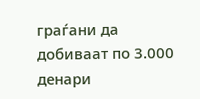граѓани да добиваат по 3.000 денари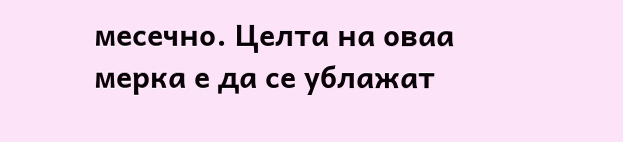месечно. Целта на оваа мерка е да се ублажат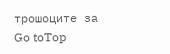трошоците за
Go toTop